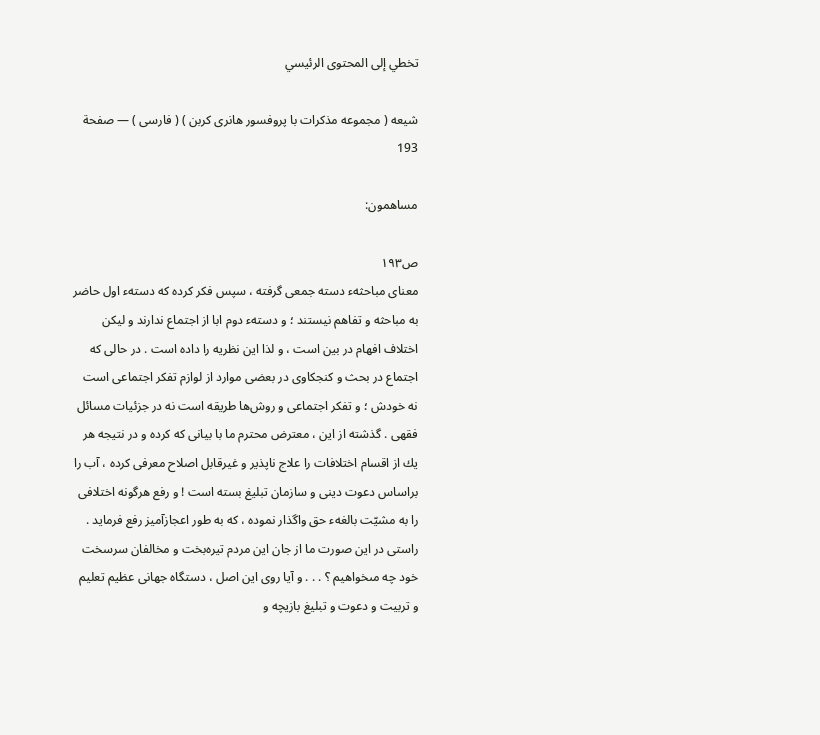تخطي إلى المحتوى الرئيسي

شيعه ( مجموعه مذكرات با پروفسور هانرى كربن ) ( فارسى ) — صفحة 193

مساهمون:

ص١٩٣
معناى مباحثهء دسته جمعى گرفته ، سپس فكر كرده كه دستهء اول حاضر به مباحثه و تفاهم نيستند ؛ و دستهء دوم ابا از اجتماع ندارند و ليكن اختلاف افهام در بين است ، و لذا اين نظريه را داده است . در حالى كه اجتماع در بحث و كنجكاوى در بعضى موارد از لوازم تفكر اجتماعى است نه خودش ؛ و تفكر اجتماعى و روش‌ها طريقه است نه در جزئيات مسائل فقهى . گذشته از اين ، معترض محترم ما با بيانى كه كرده و در نتيجه هر يك از اقسام اختلافات را علاج ناپذير و غيرقابل اصلاح معرفى كرده ، آب را براساس دعوت دينى و سازمان تبليغ بسته است ! و رفع هرگونه اختلافى را به مشيّت بالغهء حق واگذار نموده ، كه به طور اعجازآميز رفع فرمايد . راستى در اين صورت ما از جان اين مردم تيره‌بخت و مخالفان سرسخت خود چه مىخواهيم ؟ . . . و آيا روى اين اصل ، دستگاه جهانى عظيم تعليم و تربيت و دعوت و تبليغ بازيچه و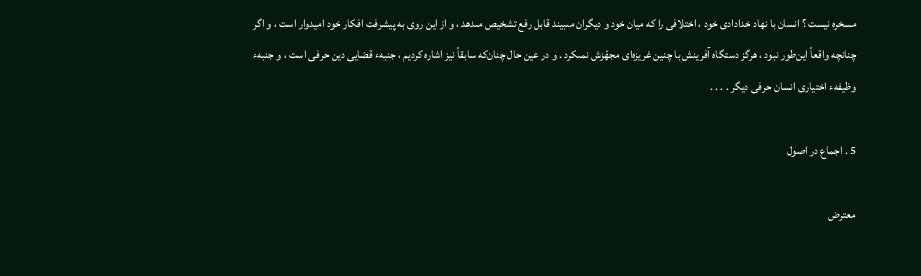مسخره نيست ؟ انسان با نهاد خدادادى خود ، اختلافى را كه ميان خود و ديگران مىبيند قابل رفع تشخيص مىدهد ، و از اين روى به پيشرفت افكار خود اميدوار است ، و اگر چنانچه واقعاً اين‌طور نبود ، هرگز دستگاه آفرينش با چنين غريزه‌اى مجهّزش نمىكرد . و در عين حال چنان‌كه سابقاً نيز اشاره كرديم ، جنبهء قضايى دين حرفى است ، و جنبهء وظيفهء اختيارى انسان حرفى ديگر . . . .

5 . اجماع در اصول

معترض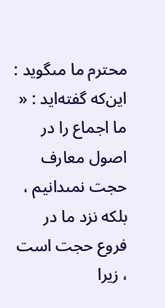محترم ما مىگويد : اين‌كه گفته‌ايد : « ما اجماع را در اصول معارف حجت نمىدانيم ، بلكه نزد ما در فروع حجت است ، زيرا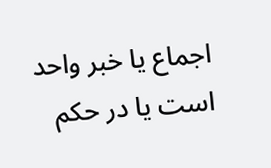اجماع يا خبر واحد است يا در حكم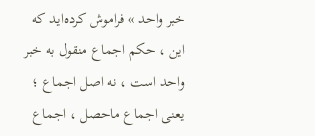خبر واحد » فراموش كرده‌ايد كه اين ، حكم اجماع منقول به خبر واحد است ، نه اصل اجماع ؛ يعنى اجماع ماحصل ، اجماع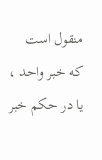منقول است كه خبر واحد ، يا در حكم خبر